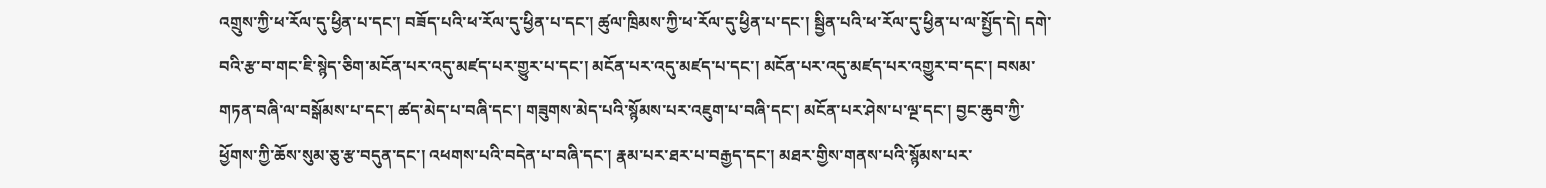འགྲུས་ཀྱི་ཕ་རོལ་དུ་ཕྱིན་པ་དང་། བཟོད་པའི་ཕ་རོལ་དུ་ཕྱིན་པ་དང་། ཚུལ་ཁྲིམས་ཀྱི་ཕ་རོལ་དུ་ཕྱིན་པ་དང་། སྦྱིན་པའི་ཕ་རོལ་དུ་ཕྱིན་པ་ལ་སྤྱོད་དེ། དགེ་བའི་རྩ་བ་གང་ཇི་སྙེད་ཅིག་མངོན་པར་འདུ་མཛད་པར་གྱུར་པ་དང་། མངོན་པར་འདུ་མཛད་པ་དང་། མངོན་པར་འདུ་མཛད་པར་འགྱུར་བ་དང་། བསམ་གཏན་བཞི་ལ་བསྒོམས་པ་དང་། ཚད་མེད་པ་བཞི་དང་། གཟུགས་མེད་པའི་སྙོམས་པར་འཇུག་པ་བཞི་དང་། མངོན་པར་ཤེས་པ་ལྔ་དང་། བྱང་ཆུབ་ཀྱི་ཕྱོགས་ཀྱི་ཆོས་སུམ་ཅུ་རྩ་བདུན་དང་། འཕགས་པའི་བདེན་པ་བཞི་དང་། རྣམ་པར་ཐར་པ་བརྒྱད་དང་། མཐར་གྱིས་གནས་པའི་སྙོམས་པར་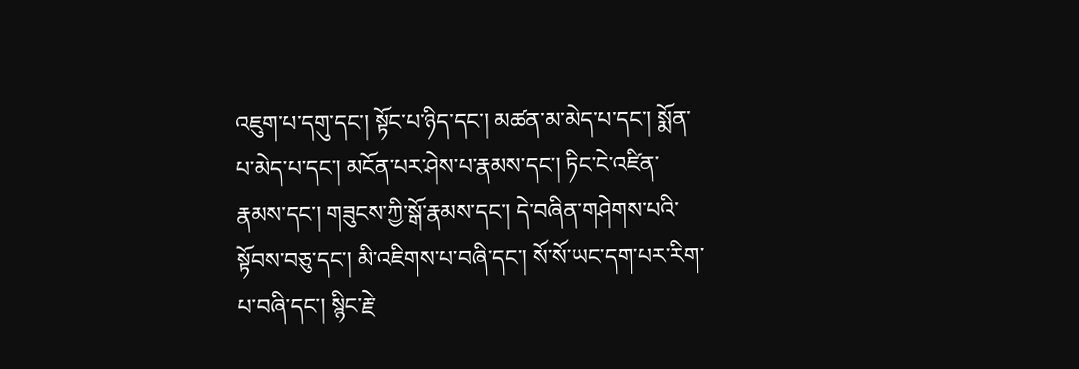འཇུག་པ་དགུ་དང་། སྟོང་པ་ཉིད་དང་། མཚན་མ་མེད་པ་དང་། སྨོན་པ་མེད་པ་དང་། མངོན་པར་ཤེས་པ་རྣམས་དང་། ཏིང་ངེ་འཛིན་རྣམས་དང་། གཟུངས་ཀྱི་སྒོ་རྣམས་དང་། དེ་བཞིན་གཤེགས་པའི་སྟོབས་བཅུ་དང་། མི་འཇིགས་པ་བཞི་དང་། སོ་སོ་ཡང་དག་པར་རིག་པ་བཞི་དང་། སྙིང་རྗེ་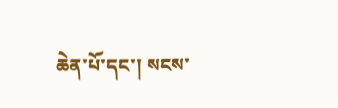ཆེན་པོ་དང་། སངས་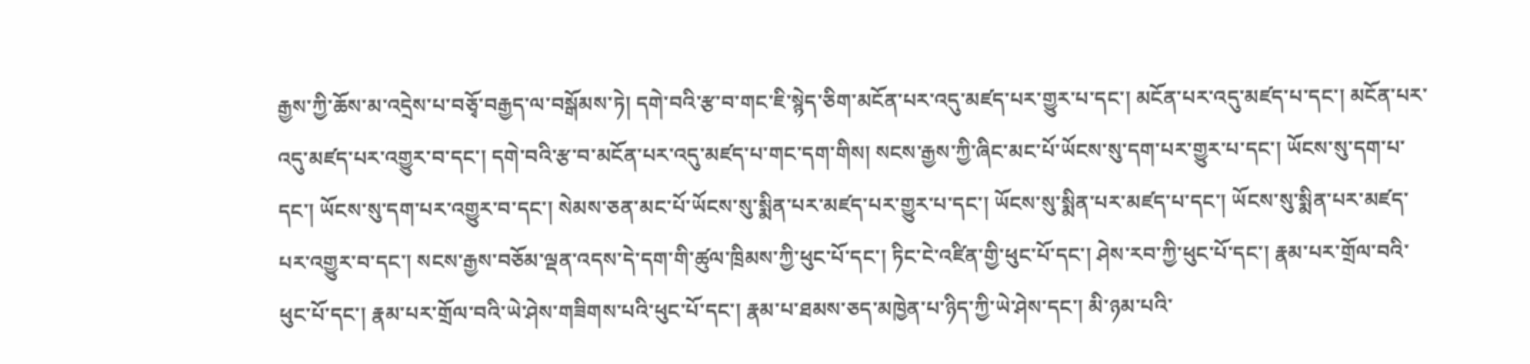རྒྱས་ཀྱི་ཆོས་མ་འདྲེས་པ་བཅྭོ་བརྒྱད་ལ་བསྒོམས་ཏེ། དགེ་བའི་རྩ་བ་གང་ཇི་སྙེད་ཅིག་མངོན་པར་འདུ་མཛད་པར་གྱུར་པ་དང་། མངོན་པར་འདུ་མཛད་པ་དང་། མངོན་པར་འདུ་མཛད་པར་འགྱུར་བ་དང་། དགེ་བའི་རྩ་བ་མངོན་པར་འདུ་མཛད་པ་གང་དག་གིས། སངས་རྒྱས་ཀྱི་ཞིང་མང་པོ་ཡོངས་སུ་དག་པར་གྱུར་པ་དང་། ཡོངས་སུ་དག་པ་དང་། ཡོངས་སུ་དག་པར་འགྱུར་བ་དང་། སེམས་ཅན་མང་པོ་ཡོངས་སུ་སྨིན་པར་མཛད་པར་གྱུར་པ་དང་། ཡོངས་སུ་སྨིན་པར་མཛད་པ་དང་། ཡོངས་སུ་སྨིན་པར་མཛད་པར་འགྱུར་བ་དང་། སངས་རྒྱས་བཅོམ་ལྡན་འདས་དེ་དག་གི་ཚུལ་ཁྲིམས་ཀྱི་ཕུང་པོ་དང་། ཏིང་ངེ་འཛིན་གྱི་ཕུང་པོ་དང་། ཤེས་རབ་ཀྱི་ཕུང་པོ་དང་། རྣམ་པར་གྲོལ་བའི་ཕུང་པོ་དང་། རྣམ་པར་གྲོལ་བའི་ཡེ་ཤེས་གཟིགས་པའི་ཕུང་པོ་དང་། རྣམ་པ་ཐམས་ཅད་མཁྱེན་པ་ཉིད་ཀྱི་ཡེ་ཤེས་དང་། མི་ཉམ་པའི་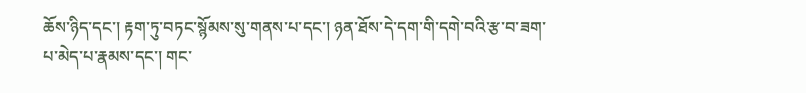ཆོས་ཉིད་དང་། རྟག་ཏུ་བཏང་སྙོམས་སུ་གནས་པ་དང་། ཉན་ཐོས་དེ་དག་གི་དགེ་བའི་རྩ་བ་ཟག་པ་མེད་པ་རྣམས་དང་། གང་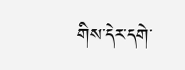གིས་དེར་དགེ་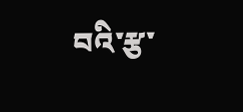བའི་རྩ་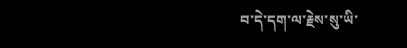བ་དེ་དག་ལ་རྗེས་སུ་ཡི་